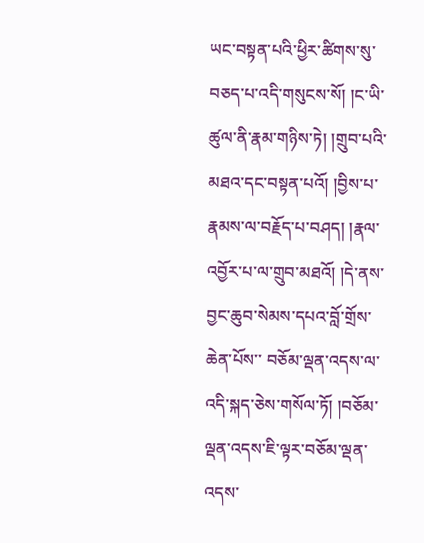ཡང་བསྟན་པའི་ཕྱིར་ཚིགས་སུ་བཅད་པ་འདི་གསུངས་སོ། །ང་ཡི་ཚུལ་ནི་རྣམ་གཉིས་ཏེ། །གྲུབ་པའི་མཐའ་དང་བསྟན་པའོ། །བྱིས་པ་རྣམས་ལ་བརྗོད་པ་བཤད། །རྣལ་འབྱོར་པ་ལ་གྲུབ་མཐའོ། །དེ་ནས་བྱང་ཆུབ་སེམས་དཔའ་བློ་གྲོས་ཆེན་པོས་་ བཅོམ་ལྡན་འདས་ལ་འདི་སྐད་ཅེས་གསོལ་ཏོ། །བཅོམ་ལྡན་འདས་ཇི་ལྟར་བཅོམ་ལྡན་འདས་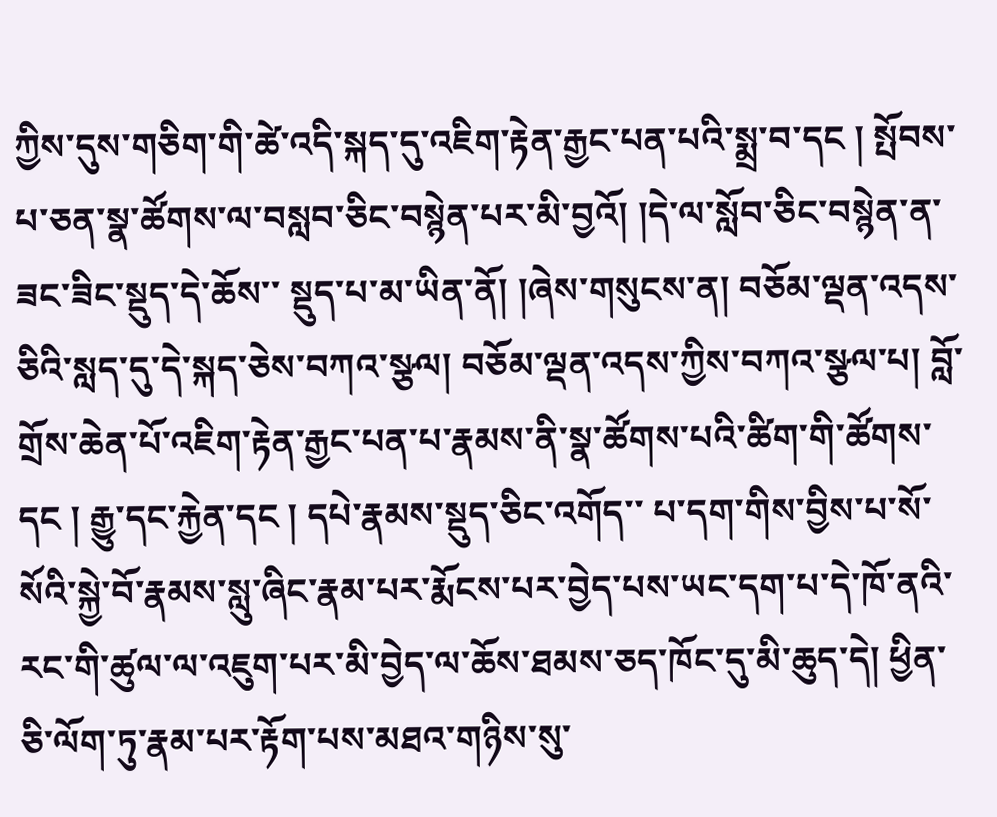ཀྱིས་དུས་གཅིག་གི་ཚེ་འདི་སྐད་དུ་འཇིག་རྟེན་རྒྱང་པན་པའི་སྨྲ་བ་དང ། སྤོབས་པ་ཅན་སྣ་ཚོགས་ལ་བསླབ་ཅིང་བསྙེན་པར་མི་བྱའོ། །དེ་ལ་སློབ་ཅིང་བསྙེན་ན་ཟང་ཟིང་སྡུད་དེ་ཆོས་་ སྡུད་པ་མ་ཡིན་ནོ། །ཞེས་གསུངས་ན། བཅོམ་ལྡན་འདས་ཅིའི་སླད་དུ་དེ་སྐད་ཅེས་བཀའ་སྩལ། བཅོམ་ལྡན་འདས་ཀྱིས་བཀའ་སྩལ་པ། བློ་གྲོས་ཆེན་པོ་འཇིག་རྟེན་རྒྱང་པན་པ་རྣམས་ནི་སྣ་ཚོགས་པའི་ཚིག་གི་ཚོགས་དང ། རྒྱུ་དང་རྐྱེན་དང ། དཔེ་རྣམས་སྡུད་ཅིང་འགོད་་ པ་དག་གིས་བྱིས་པ་སོ་སོའི་སྐྱེ་བོ་རྣམས་སླུ་ཞིང་རྣམ་པར་རྨོངས་པར་བྱེད་པས་ཡང་དག་པ་དེ་ཁོ་ནའི་རང་གི་ཚུལ་ལ་འཇུག་པར་མི་བྱེད་ལ་ཆོས་ཐམས་ཅད་ཁོང་དུ་མི་ཆུད་དེ། ཕྱིན་ཅི་ལོག་ཏུ་རྣམ་པར་རྟོག་པས་མཐའ་གཉིས་སུ་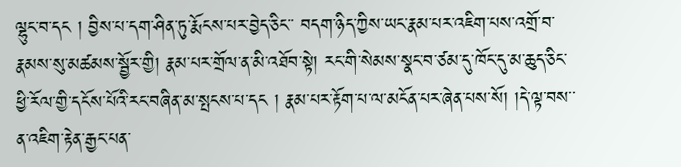ལྷུང་བ་དང ། བྱིས་པ་དག་ཤིན་ཏུ་རྨོངས་པར་བྱེད་ཅིང་་ བདག་ཉིད་ཀྱིས་ཡང་རྣམ་པར་འཇིག་པས་འགྲོ་བ་རྣམས་སུ་མཚམས་སྦྱོར་གྱི། རྣམ་པར་གྲོལ་ན་མི་འཐོབ་སྟེ། རང་གི་སེམས་སྣང་བ་ཙམ་དུ་ཁོང་དུ་མ་ཆུད་ཅིང་ཕྱི་རོལ་གྱི་དངོས་པོའི་རང་བཞིན་མ་སྤངས་པ་དང ། རྣམ་པར་རྟོག་པ་ལ་མངོན་པར་ཞེན་པས་སོ། །དེ་ལྟ་བས་་ ན་འཇིག་རྟེན་རྒྱང་པན་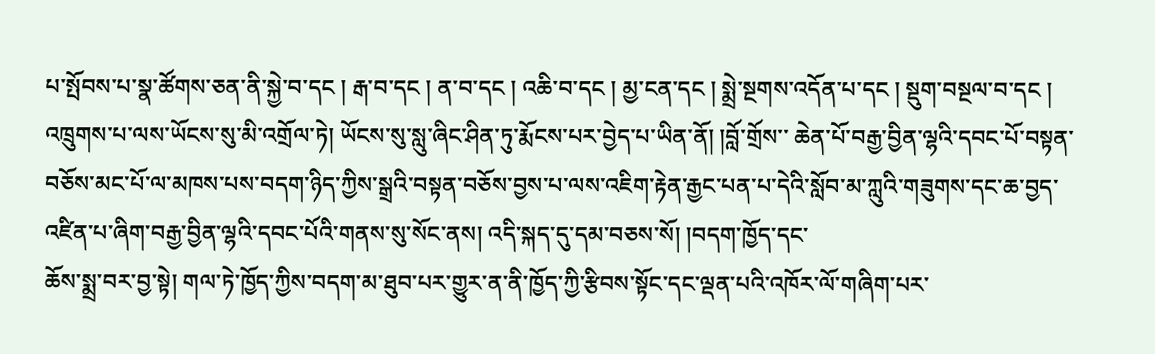པ་སྤོབས་པ་སྣ་ཚོགས་ཅན་ནི་སྐྱེ་བ་དང ། རྒ་བ་དང ། ན་བ་དང ། འཆི་བ་དང ། མྱ་ངན་དང ། སྨྲེ་སྔགས་འདོན་པ་དང ། སྡུག་བསྔལ་བ་དང ། འཁྲུགས་པ་ལས་ཡོངས་སུ་མི་འགྲོལ་ཏེ། ཡོངས་སུ་སླུ་ཞིང་ཤིན་ཏུ་རྨོངས་པར་བྱེད་པ་ཡིན་ནོ། །བློ་གྲོས་་ ཆེན་པོ་བརྒྱ་བྱིན་ལྷའི་དབང་པོ་བསྟན་བཅོས་མང་པོ་ལ་མཁས་པས་བདག་ཉིད་ཀྱིས་སྒྲའི་བསྟན་བཅོས་བྱས་པ་ལས་འཇིག་རྟེན་རྒྱང་པན་པ་དེའི་སློབ་མ་ཀླུའི་གཟུགས་དང་ཆ་བྱད་འཛིན་པ་ཞིག་བརྒྱ་བྱིན་ལྷའི་དབང་པོའི་གནས་སུ་སོང་ནས། འདི་སྐད་དུ་དམ་བཅས་སོ། །བདག་ཁྱོད་དང་
ཆོས་སྨྲ་བར་བྱ་སྟེ། གལ་ཏེ་ཁྱོད་ཀྱིས་བདག་མ་ཐུབ་པར་གྱུར་ན་ནི་ཁྱོད་ཀྱི་རྩིབས་སྟོང་དང་ལྡན་པའི་འཁོར་ལོ་གཞིག་པར་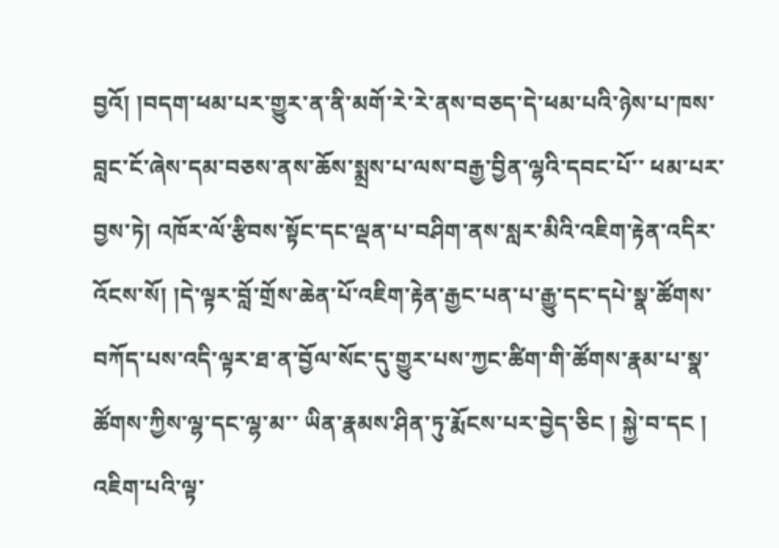བྱའོ། །བདག་ཕམ་པར་གྱུར་ན་ནི་མགོ་རེ་རེ་ནས་བཅད་དེ་ཕམ་པའི་ཉེས་པ་ཁས་བླང་ངོ་ཞེས་དམ་བཅས་ནས་ཆོས་སྨྲས་པ་ལས་བརྒྱ་བྱིན་ལྷའི་དབང་པོ་་ ཕམ་པར་བྱས་ཏེ། འཁོར་ལོ་རྩིབས་སྟོང་དང་ལྡན་པ་བཤིག་ནས་སླར་མིའི་འཇིག་རྟེན་འདིར་འོངས་སོ། །དེ་ལྟར་བློ་གྲོས་ཆེན་པོ་འཇིག་རྟེན་རྒྱང་པན་པ་རྒྱུ་དང་དཔེ་སྣ་ཚོགས་བཀོད་པས་འདི་ལྟར་ཐ་ན་བྱོལ་སོང་དུ་གྱུར་པས་ཀྱང་ཚིག་གི་ཚོགས་རྣམ་པ་སྣ་ཚོགས་ཀྱིས་ལྷ་དང་ལྷ་མ་་ ཡིན་རྣམས་ཤིན་ཏུ་རྨོངས་པར་བྱེད་ཅིང ། སྐྱེ་བ་དང ། འཇིག་པའི་ལྟ་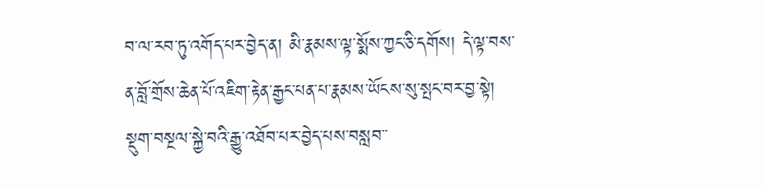བ་ལ་རབ་ཏུ་འགོད་པར་བྱེད་ན། མི་རྣམས་ལྟ་སྨོས་ཀྱང་ཅི་དགོས། དེ་ལྟ་བས་ན་བློ་གྲོས་ཆེན་པོ་འཇིག་རྟེན་རྒྱང་པན་པ་རྣམས་ཡོངས་སུ་སྤང་བར་བྱ་སྟེ། སྡུག་བསྔལ་སྐྱེ་བའི་རྒྱུ་འཐོབ་པར་བྱེད་པས་བསླབ་་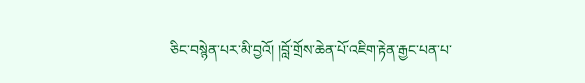ཅིང་བསྙེན་པར་མི་བྱའོ། །བློ་གྲོས་ཆེན་པོ་འཇིག་རྟེན་རྒྱང་པན་པ་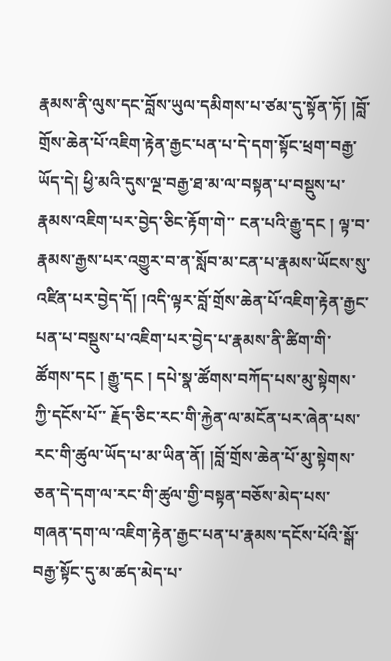རྣམས་ནི་ལུས་དང་བློས་ཡུལ་དམིགས་པ་ཙམ་དུ་སྟོན་ཏོ། །བློ་གྲོས་ཆེན་པོ་འཇིག་རྟེན་རྒྱང་པན་པ་དེ་དག་སྟོང་ཕྲག་བརྒྱ་ཡོད་དེ། ཕྱི་མའི་དུས་ལྔ་བརྒྱ་ཐ་མ་ལ་བསྟན་པ་བསྡུས་པ་རྣམས་འཇིག་པར་བྱེད་ཅིང་རྟོག་གེ་་ ངན་པའི་རྒྱུ་དང ། ལྟ་བ་རྣམས་རྒྱས་པར་འགྱུར་བ་ན་སློབ་མ་ངན་པ་རྣམས་ཡོངས་སུ་འཛིན་པར་བྱེད་དོ། །འདི་ལྟར་བློ་གྲོས་ཆེན་པོ་འཇིག་རྟེན་རྒྱང་པན་པ་བསྡུས་པ་འཇིག་པར་བྱེད་པ་རྣམས་ནི་ཚིག་གི་ཚོགས་དང ། རྒྱུ་དང ། དཔེ་སྣ་ཚོགས་བཀོད་པས་མུ་སྟེགས་ཀྱི་དངོས་པོ་་ རྗོད་ཅིང་རང་གི་རྐྱེན་ལ་མངོན་པར་ཞེན་པས་རང་གི་ཚུལ་ཡོད་པ་མ་ཡིན་ནོ། །བློ་གྲོས་ཆེན་པོ་མུ་སྟེགས་ཅན་དེ་དག་ལ་རང་གི་ཚུལ་གྱི་བསྟན་བཅོས་མེད་པས་གཞན་དག་ལ་འཇིག་རྟེན་རྒྱང་པན་པ་རྣམས་དངོས་པོའི་སྒོ་བརྒྱ་སྟོང་དུ་མ་ཚད་མེད་པ་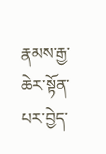རྣམས་རྒྱ་ཆེར་སྟོན་པར་བྱེད་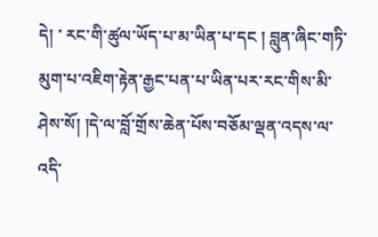དེ། ་ རང་གི་ཚུལ་ཡོད་པ་མ་ཡིན་པ་དང ། བླུན་ཞིང་གཏི་མུག་པ་འཇིག་རྟེན་རྒྱང་པན་པ་ཡིན་པར་རང་གིས་མི་ཤེས་སོ། །དེ་ལ་བློ་གྲོས་ཆེན་པོས་བཅོམ་ལྡན་འདས་ལ་འདི་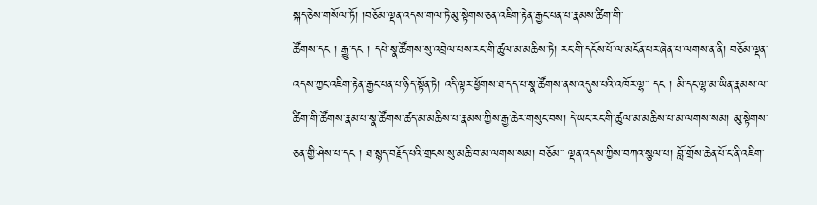སྐད་ཅེས་གསོལ་ཏོ། །བཅོམ་ལྡན་འདས་གལ་ཏེ་མུ་སྟེགས་ཅན་འཇིག་རྟེན་རྒྱང་པན་པ་རྣམས་ཚིག་གི་
ཚོགས་དང ། རྒྱུ་དང ། དཔེ་སྣ་ཚོགས་སུ་འབྲེལ་པས་རང་གི་ཚུལ་མ་མཆིས་ཏེ། རང་གི་དངོས་པོ་ལ་མངོན་པར་ཞེན་པ་ལགས་ན་ནི། བཅོམ་ལྡན་འདས་ཀྱང་འཇིག་རྟེན་རྒྱང་པན་པ་ཉིད་སྟོན་ཏེ། འདི་ལྟར་ཕྱོགས་ཐ་དད་པ་སྣ་ཚོགས་ནས་འདུས་པའི་འཁོར་ལྷ་་ དང ། མི་དང་ལྷ་མ་ཡིན་རྣམས་ལ་ཚིག་གི་ཚོགས་རྣམ་པ་སྣ་ཚོགས་ཚད་མ་མཆིས་པ་རྣམས་ཀྱིས་རྒྱ་ཆེར་གསུང་བས། དེ་ཡང་རང་གི་ཚུལ་མ་མཆིས་པ་མ་ལགས་སམ། མུ་སྟེགས་ཅན་གྱི་ཤེས་པ་དང ། ཐ་སྙད་བརྗོད་པའི་གྲངས་སུ་མཆི་བ་མ་ལགས་སམ། བཅོམ་་ ལྡན་འདས་ཀྱིས་བཀའ་སྩལ་པ། བློ་གྲོས་ཆེན་པོ་ང་ནི་འཇིག་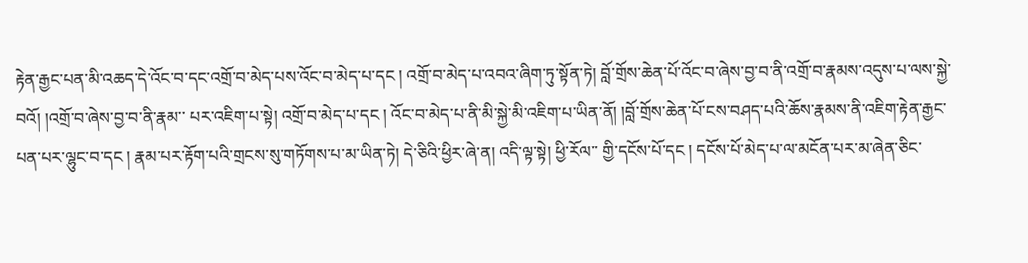རྟེན་རྒྱང་པན་མི་འཆད་དེ་འོང་བ་དང་འགྲོ་བ་མེད་པས་འོང་བ་མེད་པ་དང ། འགྲོ་བ་མེད་པ་འབའ་ཞིག་ཏུ་སྟོན་ཏེ། བློ་གྲོས་ཆེན་པོ་འོང་བ་ཞེས་བྱ་བ་ནི་འགྲོ་བ་རྣམས་འདུས་པ་ལས་སྐྱེ་བའོ། །འགྲོ་བ་ཞེས་བྱ་བ་ནི་རྣམ་་ པར་འཇིག་པ་སྟེ། འགྲོ་བ་མེད་པ་དང ། འོང་བ་མེད་པ་ནི་མི་སྐྱེ་མི་འཇིག་པ་ཡིན་ནོ། །བློ་གྲོས་ཆེན་པོ་ངས་བཤད་པའི་ཆོས་རྣམས་ནི་འཇིག་རྟེན་རྒྱང་པན་པར་ལྷུང་བ་དང ། རྣམ་པར་རྟོག་པའི་གྲངས་སུ་གཏོགས་པ་མ་ཡིན་ཏེ། དེ་ཅིའི་ཕྱིར་ཞེ་ན། འདི་ལྟ་སྟེ། ཕྱི་རོལ་་ གྱི་དངོས་པོ་དང ། དངོས་པོ་མེད་པ་ལ་མངོན་པར་མ་ཞེན་ཅིང་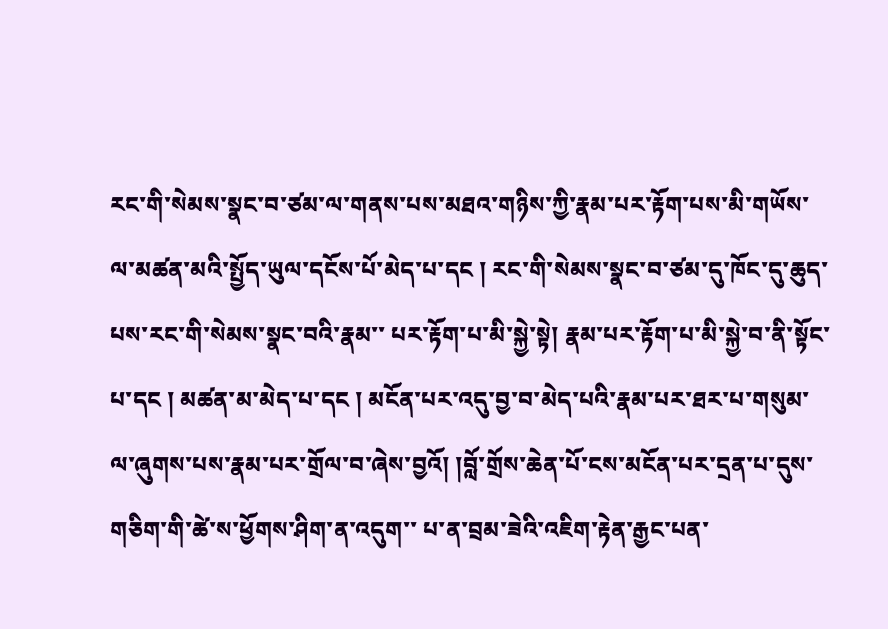རང་གི་སེམས་སྣང་བ་ཙམ་ལ་གནས་པས་མཐའ་གཉིས་ཀྱི་རྣམ་པར་རྟོག་པས་མི་གཡོས་ལ་མཚན་མའི་སྤྱོད་ཡུལ་དངོས་པོ་མེད་པ་དང ། རང་གི་སེམས་སྣང་བ་ཙམ་དུ་ཁོང་དུ་ཆུད་པས་རང་གི་སེམས་སྣང་བའི་རྣམ་་ པར་རྟོག་པ་མི་སྐྱེ་སྟེ། རྣམ་པར་རྟོག་པ་མི་སྐྱེ་བ་ནི་སྟོང་པ་དང ། མཚན་མ་མེད་པ་དང ། མངོན་པར་འདུ་བྱ་བ་མེད་པའི་རྣམ་པར་ཐར་པ་གསུམ་ལ་ཞུགས་པས་རྣམ་པར་གྲོལ་བ་ཞེས་བྱའོ། །བློ་གྲོས་ཆེན་པོ་ངས་མངོན་པར་དྲན་པ་དུས་གཅིག་གི་ཚེ་ས་ཕྱོགས་ཤིག་ན་འདུག་་ པ་ན་བྲམ་ཟེའི་འཇིག་རྟེན་རྒྱང་པན་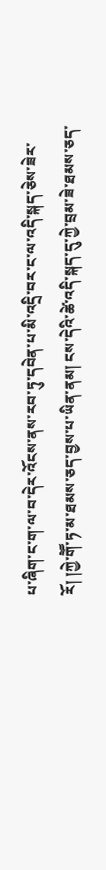པ་ཞིག་ང་ག་ལ་བ་དེར་འོངས་ནས་རབ་ཏུ་དབེན་པ་མི་འདྲི་བར་ང་ལ་འདི་སྐད་ཅེས་ཟེར་རོ། །ཀྱེ་གཽ་ཏ་མ་ཐམས་ཅད་བྱས་པ་ཡིན་ནམ། ངས་དེའི་ཚེ་འདི་སྐད་དུ་ཀྱེ་བྲམ་ཟེ་ཐམས་ཅད་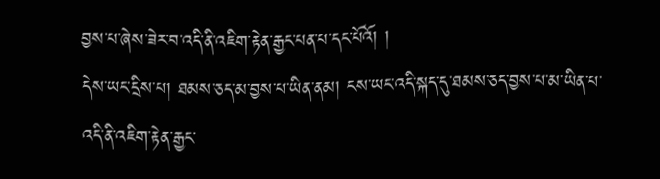བྱས་པ་ཞེས་ཟེར་བ་འདི་ནི་འཇིག་རྟེན་རྒྱང་པན་པ་དང་པོའོ། །
དེས་ཡང་དྲིས་པ། ཐམས་ཅད་མ་བྱས་པ་ཡིན་ནམ། ངས་ཡང་འདི་སྐད་དུ་ཐམས་ཅད་བྱས་པ་མ་ཡིན་པ་འདི་ནི་འཇིག་རྟེན་རྒྱང་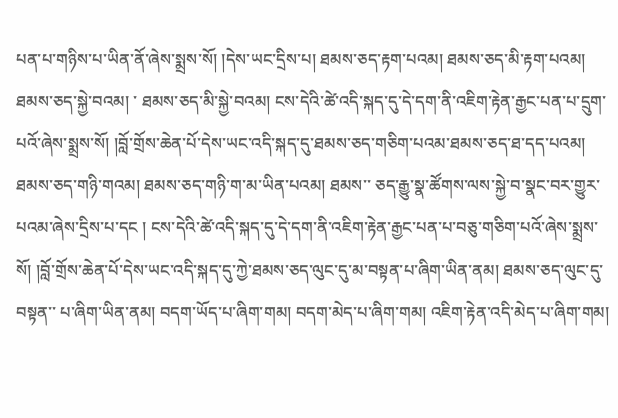པན་པ་གཉིས་པ་ཡིན་ནོ་ཞེས་སྨྲས་སོ། །དེས་ཡང་དྲིས་པ། ཐམས་ཅད་རྟག་པའམ། ཐམས་ཅད་མི་རྟག་པའམ། ཐམས་ཅད་སྐྱེ་བའམ། ་ ཐམས་ཅད་མི་སྐྱེ་བའམ། ངས་དེའི་ཚེ་འདི་སྐད་དུ་དེ་དག་ནི་འཇིག་རྟེན་རྒྱང་པན་པ་དྲུག་པའོ་ཞེས་སྨྲས་སོ། །བློ་གྲོས་ཆེན་པོ་དེས་ཡང་འདི་སྐད་དུ་ཐམས་ཅད་གཅིག་པའམ་ཐམས་ཅད་ཐ་དད་པའམ། ཐམས་ཅད་གཉི་གའམ། ཐམས་ཅད་གཉི་ག་མ་ཡིན་པའམ། ཐམས་་ ཅད་རྒྱུ་སྣ་ཚོགས་ལས་སྐྱེ་བ་སྣང་བར་གྱུར་པའམ་ཞེས་དྲིས་པ་དང ། ངས་དེའི་ཚེ་འདི་སྐད་དུ་དེ་དག་ནི་འཇིག་རྟེན་རྒྱང་པན་པ་བཅུ་གཅིག་པའོ་ཞེས་སྨྲས་སོ། །བློ་གྲོས་ཆེན་པོ་དེས་ཡང་འདི་སྐད་དུ་ཀྱེ་ཐམས་ཅད་ལུང་དུ་མ་བསྟན་པ་ཞིག་ཡིན་ནམ། ཐམས་ཅད་ལུང་དུ་བསྟན་་ པ་ཞིག་ཡིན་ནམ། བདག་ཡོད་པ་ཞིག་གམ། བདག་མེད་པ་ཞིག་གམ། འཇིག་རྟེན་འདི་མེད་པ་ཞིག་གམ།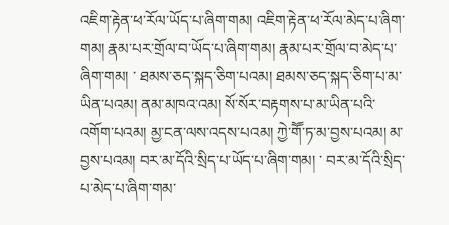འཇིག་རྟེན་ཕ་རོལ་ཡོད་པ་ཞིག་གམ། འཇིག་རྟེན་ཕ་རོལ་མེད་པ་ཞིག་གམ། རྣམ་པར་གྲོལ་བ་ཡོད་པ་ཞིག་གམ། རྣམ་པར་གྲོལ་བ་མེད་པ་ཞིག་གམ། ་ ཐམས་ཅད་སྐད་ཅིག་པའམ། ཐམས་ཅད་སྐད་ཅིག་པ་མ་ཡིན་པའམ། ནམ་མཁའ་འམ། སོ་སོར་བརྟགས་པ་མ་ཡིན་པའི་འགོག་པའམ། མྱ་ངན་ལས་འདས་པའམ། ཀྱེ་གཽ་ཏ་མ་བྱས་པའམ། མ་བྱས་པའམ། བར་མ་དོའི་སྲིད་པ་ཡོད་པ་ཞིག་གམ། ་ བར་མ་དོའི་སྲིད་པ་མེད་པ་ཞིག་གམ་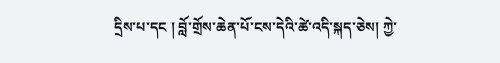དྲིས་པ་དང ། བློ་གྲོས་ཆེན་པོ་ངས་དེའི་ཚེ་འདི་སྐད་ཅེས། ཀྱེ་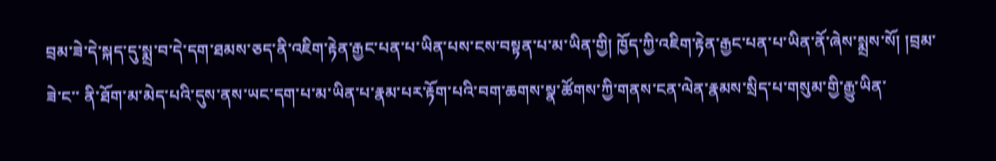བྲམ་ཟེ་དེ་སྐད་དུ་སྨྲ་བ་དེ་དག་ཐམས་ཅད་ནི་འཇིག་རྟེན་རྒྱང་པན་པ་ཡིན་པས་ངས་བསྟན་པ་མ་ཡིན་གྱི། ཁྱོད་ཀྱི་འཇིག་རྟེན་རྒྱང་པན་པ་ཡིན་ནོ་ཞེས་སྨྲས་སོ། །བྲམ་ཟེ་ང་་ ནི་ཐོག་མ་མེད་པའི་དུས་ནས་ཡང་དག་པ་མ་ཡིན་པ་རྣམ་པར་རྟོག་པའི་བག་ཆགས་སྣ་ཚོགས་ཀྱི་གནས་ངན་ལེན་རྣམས་སྲིད་པ་གསུམ་གྱི་རྒྱུ་ཡིན་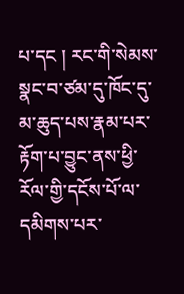པ་དང ། རང་གི་སེམས་སྣང་བ་ཙམ་དུ་ཁོང་དུ་མ་ཆུད་པས་རྣམ་པར་རྟོག་པ་བྱུང་ནས་ཕྱི་རོལ་གྱི་དངོས་པོ་ལ་དམིགས་པར་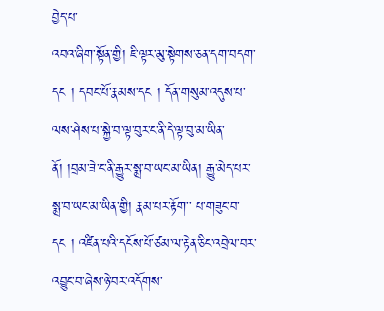བྱེད་པ་
འབའ་ཞིག་སྟོན་གྱི། ཇི་ལྟར་མུ་སྟེགས་ཅན་དག་བདག་དང ། དབང་པོ་རྣམས་དང ། དོན་གསུམ་འདུས་པ་ལས་ཤེས་པ་སྐྱེ་བ་ལྟ་བུར་ང་ནི་དེ་ལྟ་བུ་མ་ཡིན་ནོ། །བྲམ་ཟེ་ང་ནི་རྒྱུར་སྨྲ་བ་ཡང་མ་ཡིན། རྒྱུ་མེད་པར་སྨྲ་བ་ཡང་མ་ཡིན་གྱི། རྣམ་པར་རྟོག་་ པ་གཟུང་བ་དང ། འཛིན་པའི་དངོས་པོ་ཙམ་ལ་རྟེན་ཅིང་འབྲེལ་བར་འབྱུང་བ་ཞེས་ཉེ་བར་འདོགས་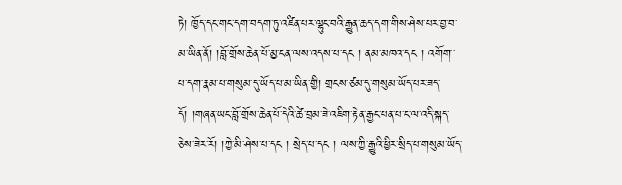ཏེ། ཁྱོད་དང་གང་དག་བདག་ཏུ་འཛིན་པར་ལྷུང་བའི་རྒྱུན་ཆད་དག་གིས་ཤེས་པར་བྱ་བ་མ་ཡིན་ནོ། །བློ་གྲོས་ཆེན་པོ་མྱ་ངན་ལས་འདས་པ་དང ། ནམ་མཁའ་དང ། འགོག་་ པ་དག་རྣམ་པ་གསུམ་དུ་ཡོད་པ་མ་ཡིན་གྱི། གྲངས་ཙམ་དུ་གསུམ་ཡོད་པར་ཟད་དོ། །གཞན་ཡང་བློ་གྲོས་ཆེན་པོ་དེའི་ཚེ་བྲམ་ཟེ་འཇིག་རྟེན་རྒྱང་པན་པ་ང་ལ་འདི་སྐད་ཅེས་ཟེར་རོ། །ཀྱེ་མི་ཤེས་པ་དང ། སྲེད་པ་དང ། ལས་ཀྱི་རྒྱུའི་ཕྱིར་སྲིད་པ་གསུམ་ཡོད་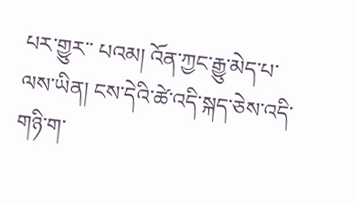པར་གྱུར་་ པའམ། འོན་ཀྱང་རྒྱུ་མེད་པ་ལས་ཡིན། ངས་དེའི་ཚེ་འདི་སྐད་ཅེས་འདི་གཉི་ག་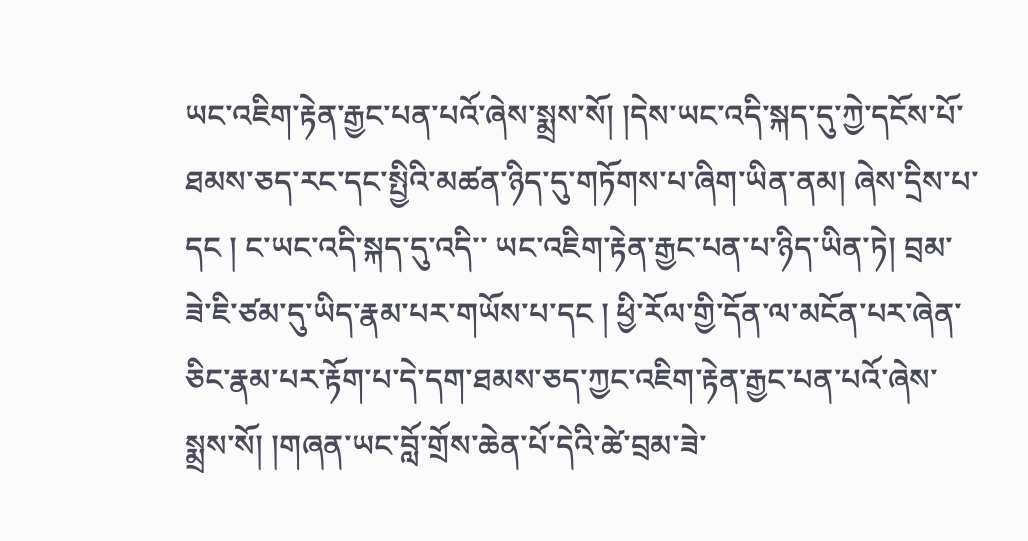ཡང་འཇིག་རྟེན་རྒྱང་པན་པའོ་ཞེས་སྨྲས་སོ། །དེས་ཡང་འདི་སྐད་དུ་ཀྱེ་དངོས་པོ་ཐམས་ཅད་རང་དང་སྤྱིའི་མཚན་ཉིད་དུ་གཏོགས་པ་ཞིག་ཡིན་ནམ། ཞེས་དྲིས་པ་དང ། ང་ཡང་འདི་སྐད་དུ་འདི་་ ཡང་འཇིག་རྟེན་རྒྱང་པན་པ་ཉིད་ཡིན་ཏེ། བྲམ་ཟེ་ཇི་ཙམ་དུ་ཡིད་རྣམ་པར་གཡོས་པ་དང ། ཕྱི་རོལ་གྱི་དོན་ལ་མངོན་པར་ཞེན་ཅིང་རྣམ་པར་རྟོག་པ་དེ་དག་ཐམས་ཅད་ཀྱང་འཇིག་རྟེན་རྒྱང་པན་པའོ་ཞེས་སྨྲས་སོ། །གཞན་ཡང་བློ་གྲོས་ཆེན་པོ་དེའི་ཚེ་བྲམ་ཟེ་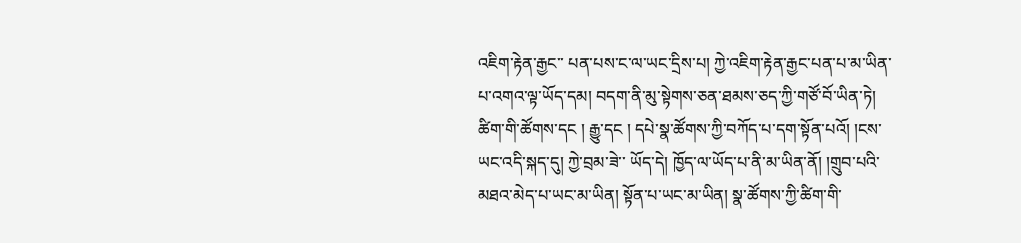འཇིག་རྟེན་རྒྱང་་ པན་པས་ང་ལ་ཡང་དྲིས་པ། ཀྱེ་འཇིག་རྟེན་རྒྱང་པན་པ་མ་ཡིན་པ་འགའ་ལྟ་ཡོད་དམ། བདག་ནི་མུ་སྟེགས་ཅན་ཐམས་ཅད་ཀྱི་གཙོ་བོ་ཡིན་ཏེ། ཚིག་གི་ཚོགས་དང ། རྒྱུ་དང ། དཔེ་སྣ་ཚོགས་ཀྱི་བཀོད་པ་དག་སྟོན་པའོ། །ངས་ཡང་འདི་སྐད་དུ། ཀྱེ་བྲམ་ཟེ་་ ཡོད་དེ། ཁྱོད་ལ་ཡོད་པ་ནི་མ་ཡིན་ནོ། །གྲུབ་པའི་མཐའ་མེད་པ་ཡང་མ་ཡིན། སྟོན་པ་ཡང་མ་ཡིན། སྣ་ཚོགས་ཀྱི་ཚིག་གི་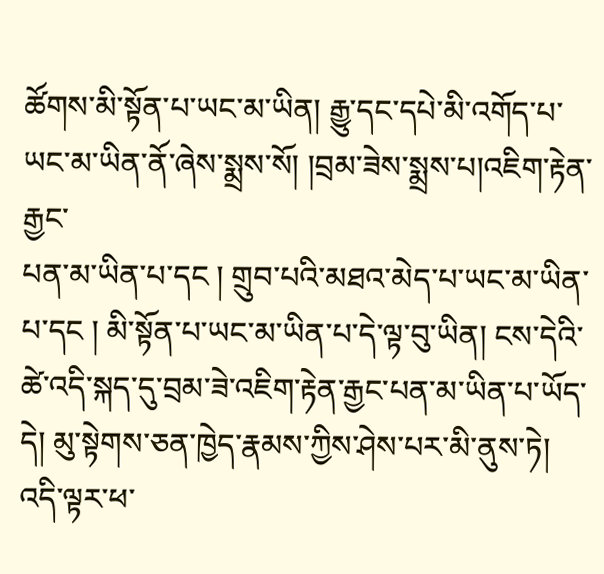ཚོགས་མི་སྟོན་པ་ཡང་མ་ཡིན། རྒྱུ་དང་དཔེ་མི་འགོད་པ་ཡང་མ་ཡིན་ནོ་ཞེས་སྨྲས་སོ། །བྲམ་ཟེས་སྨྲས་པ།འཇིག་རྟེན་རྒྱང་
པན་མ་ཡིན་པ་དང ། གྲུབ་པའི་མཐའ་མེད་པ་ཡང་མ་ཡིན་པ་དང ། མི་སྟོན་པ་ཡང་མ་ཡིན་པ་དེ་ལྟ་བུ་ཡིན། ངས་དེའི་ཚེ་འདི་སྐད་དུ་བྲམ་ཟེ་འཇིག་རྟེན་རྒྱང་པན་མ་ཡིན་པ་ཡོད་དེ། མུ་སྟེགས་ཅན་ཁྱེད་རྣམས་ཀྱིས་ཤེས་པར་མི་ནུས་ཏེ། འདི་ལྟར་ཕ་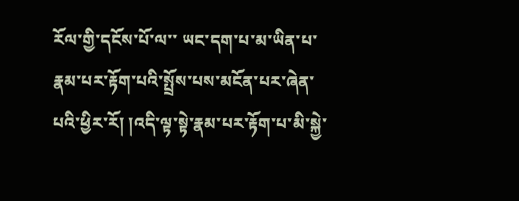རོལ་གྱི་དངོས་པོ་ལ་་ ཡང་དག་པ་མ་ཡིན་པ་རྣམ་པར་རྟོག་པའི་སྤྲོས་པས་མངོན་པར་ཞེན་པའི་ཕྱིར་རོ། །འདི་ལྟ་སྟེ་རྣམ་པར་རྟོག་པ་མི་སྐྱེ་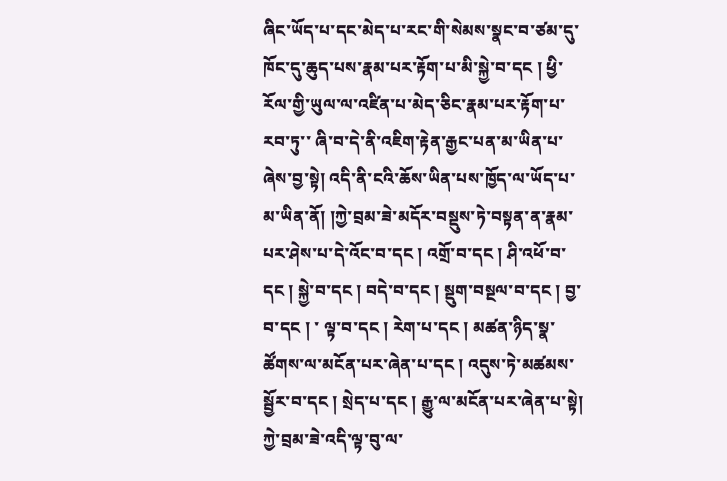ཞིང་ཡོད་པ་དང་མེད་པ་རང་གི་སེམས་སྣང་བ་ཙམ་དུ་ཁོང་དུ་ཆུད་པས་རྣམ་པར་རྟོག་པ་མི་སྐྱེ་བ་དང ། ཕྱི་རོལ་གྱི་ཡུལ་ལ་འཛིན་པ་མེད་ཅིང་རྣམ་པར་རྟོག་པ་རབ་ཏུ་་ ཞི་བ་དེ་ནི་འཇིག་རྟེན་རྒྱང་པན་མ་ཡིན་པ་ཞེས་བྱ་སྟེ། འདི་ནི་ངའི་ཆོས་ཡིན་པས་ཁྱོད་ལ་ཡོད་པ་མ་ཡིན་ནོ། །ཀྱེ་བྲམ་ཟེ་མདོར་བསྡུས་ཏེ་བསྟན་ན་རྣམ་པར་ཤེས་པ་དེ་འོང་བ་དང ། འགྲོ་བ་དང ། ཤི་འཕོ་བ་དང ། སྐྱེ་བ་དང ། བདེ་བ་དང ། སྡུག་བསྔལ་བ་དང ། བྱ་བ་དང ། ་ ལྟ་བ་དང ། རེག་པ་དང ། མཚན་ཉིད་སྣ་ཚོགས་ལ་མངོན་པར་ཞེན་པ་དང ། འདུས་ཏེ་མཚམས་སྦྱོར་བ་དང ། སྲེད་པ་དང ། རྒྱུ་ལ་མངོན་པར་ཞེན་པ་སྟེ། ཀྱེ་བྲམ་ཟེ་འདི་ལྟ་བུ་ལ་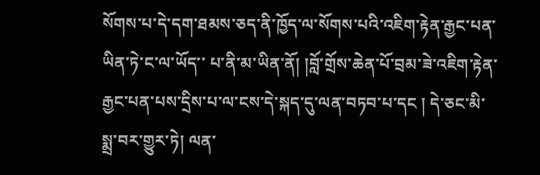སོགས་པ་དེ་དག་ཐམས་ཅད་ནི་ཁྱོད་ལ་སོགས་པའི་འཇིག་རྟེན་རྒྱང་པན་ཡིན་ཏེ་ང་ལ་ཡོད་་ པ་ནི་མ་ཡིན་ནོ། །བློ་གྲོས་ཆེན་པོ་བྲམ་ཟེ་འཇིག་རྟེན་རྒྱང་པན་པས་དྲིས་པ་ལ་ངས་དེ་སྐད་དུ་ལན་བཏབ་པ་དང ། དེ་ཅང་མི་སྨྲ་བར་གྱུར་ཏེ། ལན་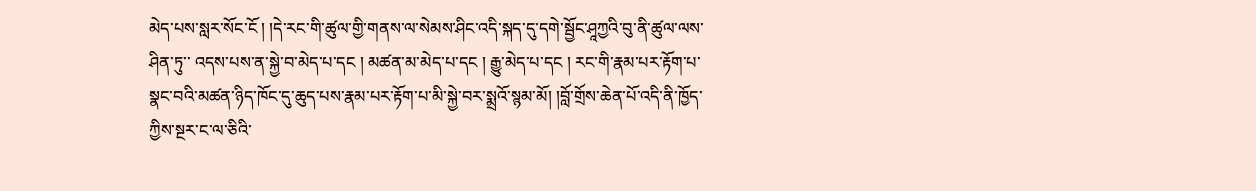མེད་པས་སླར་སོང་ངོ ། །དེ་རང་གི་ཚུལ་གྱི་གནས་ལ་སེམས་ཤིང་འདི་སྐད་དུ་དགེ་སྦྱོང་ཤཱཀྱའི་བུ་ནི་ཚུལ་ལས་ཤིན་ཏུ་་ འདས་པས་ན་སྐྱེ་བ་མེད་པ་དང ། མཚན་མ་མེད་པ་དང ། རྒྱུ་མེད་པ་དང ། རང་གི་རྣམ་པར་རྟོག་པ་སྣང་བའི་མཚན་ཉིད་ཁོང་དུ་ཆུད་པས་རྣམ་པར་རྟོག་པ་མི་སྐྱེ་བར་སྨྲའོ་སྙམ་མོ། །བློ་གྲོས་ཆེན་པོ་འདི་ནི་ཁྱོད་ཀྱིས་སྔར་ང་ལ་ཅིའི་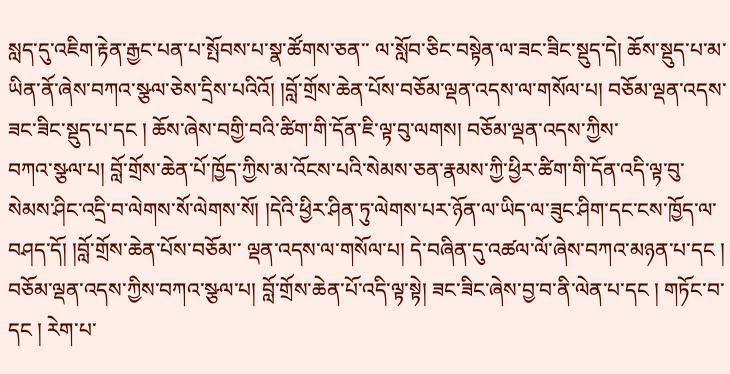སླད་དུ་འཇིག་རྟེན་རྒྱང་པན་པ་སྤོབས་པ་སྣ་ཚོགས་ཅན་་ ལ་སློབ་ཅིང་བསྟེན་ལ་ཟང་ཟིང་སྡུད་དེ། ཆོས་སྡུད་པ་མ་ཡིན་ནོ་ཞེས་བཀའ་སྩལ་ཅེས་དྲིས་པའིའོ། །བློ་གྲོས་ཆེན་པོས་བཅོམ་ལྡན་འདས་ལ་གསོལ་པ། བཅོམ་ལྡན་འདས་ཟང་ཟིང་སྡུད་པ་དང ། ཆོས་ཞེས་བགྱི་བའི་ཚིག་གི་དོན་ཇི་ལྟ་བུ་ལགས། བཅོམ་ལྡན་འདས་ཀྱིས་
བཀའ་སྩལ་པ། བློ་གྲོས་ཆེན་པོ་ཁྱོད་ཀྱིས་མ་འོངས་པའི་སེམས་ཅན་རྣམས་ཀྱི་ཕྱིར་ཚིག་གི་དོན་འདི་ལྟ་བུ་སེམས་ཤིང་འདྲི་བ་ལེགས་སོ་ལེགས་སོ། །དེའི་ཕྱིར་ཤིན་ཏུ་ལེགས་པར་ཉོན་ལ་ཡིད་ལ་ཟུང་ཤིག་དང་ངས་ཁྱོད་ལ་བཤད་དོ། །བློ་གྲོས་ཆེན་པོས་བཅོམ་་ ལྡན་འདས་ལ་གསོལ་པ། དེ་བཞིན་དུ་འཚལ་ལོ་ཞེས་བཀའ་མཉན་པ་དང ། བཅོམ་ལྡན་འདས་ཀྱིས་བཀའ་སྩལ་པ། བློ་གྲོས་ཆེན་པོ་འདི་ལྟ་སྟེ། ཟང་ཟིང་ཞེས་བྱ་བ་ནི་ལེན་པ་དང ། གཏོང་བ་དང ། རེག་པ་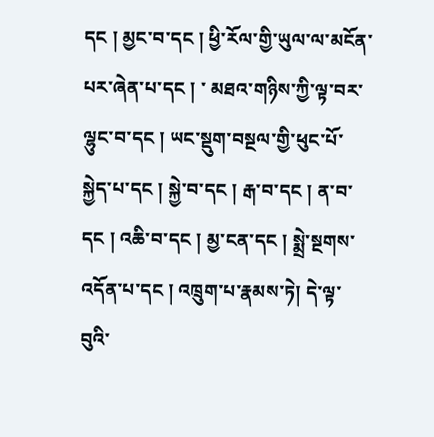དང ། མྱང་བ་དང ། ཕྱི་རོལ་གྱི་ཡུལ་ལ་མངོན་པར་ཞེན་པ་དང ། ་ མཐའ་གཉིས་ཀྱི་ལྟ་བར་ལྷུང་བ་དང ། ཡང་སྡུག་བསྔལ་གྱི་ཕུང་པོ་སྐྱེད་པ་དང ། སྐྱེ་བ་དང ། རྒ་བ་དང ། ན་བ་དང ། འཆི་བ་དང ། མྱ་ངན་དང ། སྨྲེ་སྔགས་འདོན་པ་དང ། འཁྲུག་པ་རྣམས་ཏེ། དེ་ལྟ་བུའི་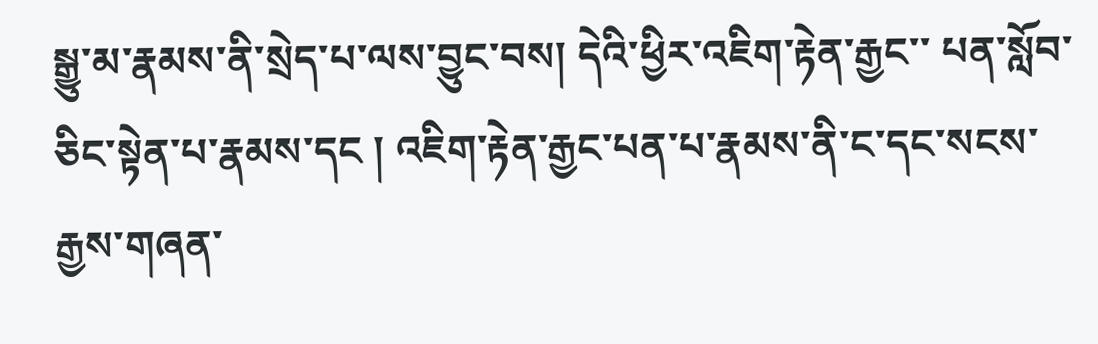སྒྱུ་མ་རྣམས་ནི་སྲེད་པ་ལས་བྱུང་བས། དེའི་ཕྱིར་འཇིག་རྟེན་རྒྱང་་ པན་སློབ་ཅིང་སྟེན་པ་རྣམས་དང ། འཇིག་རྟེན་རྒྱང་པན་པ་རྣམས་ནི་ང་དང་སངས་རྒྱས་གཞན་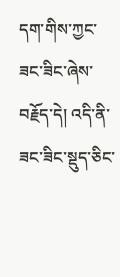དག་གིས་ཀྱང་ཟང་ཟིང་ཞེས་བརྗོད་དེ། འདི་ནི་ཟང་ཟིང་སྡུད་ཅིང་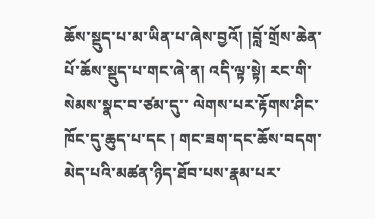ཆོས་སྡུད་པ་མ་ཡིན་པ་ཞེས་བྱའོ། །བློ་གྲོས་ཆེན་པོ་ཆོས་སྡུད་པ་གང་ཞེ་ན། འདི་ལྟ་སྟེ། རང་གི་སེམས་སྣང་བ་ཙམ་དུ་་ ལེགས་པར་རྟོགས་ཤིང་ཁོང་དུ་ཆུད་པ་དང ། གང་ཟག་དང་ཆོས་བདག་མེད་པའི་མཚན་ཉིད་ཐོབ་པས་རྣམ་པར་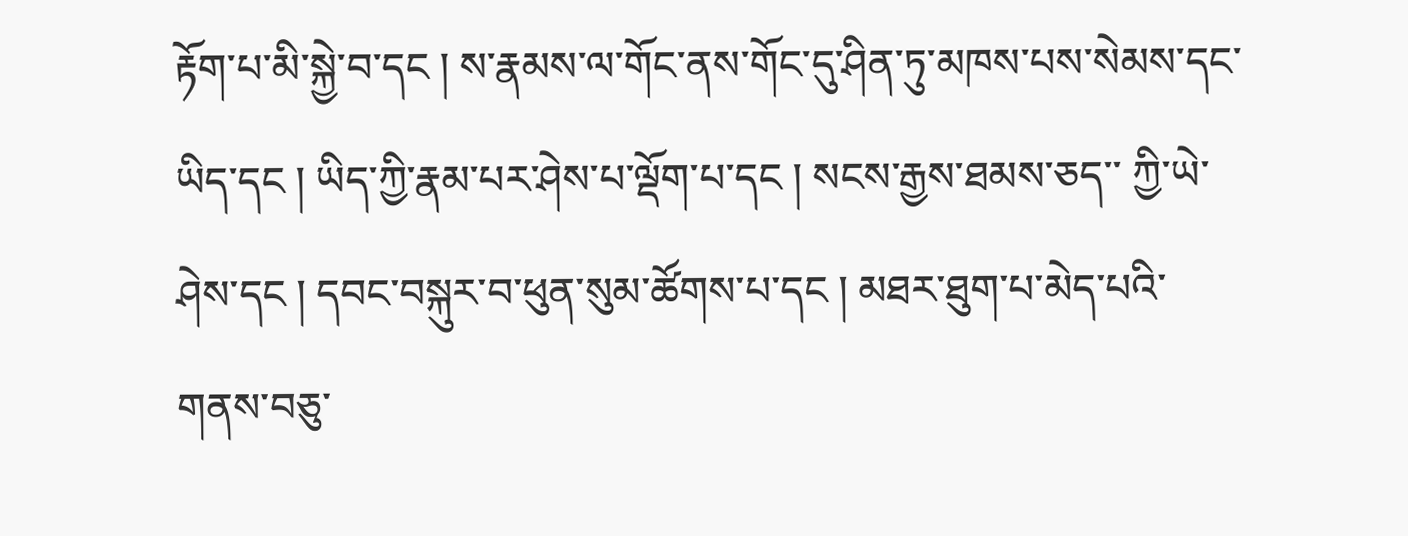རྟོག་པ་མི་སྐྱེ་བ་དང ། ས་རྣམས་ལ་གོང་ནས་གོང་དུ་ཤིན་ཏུ་མཁས་པས་སེམས་དང་ཡིད་དང ། ཡིད་ཀྱི་རྣམ་པར་ཤེས་པ་ལྡོག་པ་དང ། སངས་རྒྱས་ཐམས་ཅད་་ ཀྱི་ཡེ་ཤེས་དང ། དབང་བསྐུར་བ་ཕུན་སུམ་ཚོགས་པ་དང ། མཐར་ཐུག་པ་མེད་པའི་གནས་བཅུ་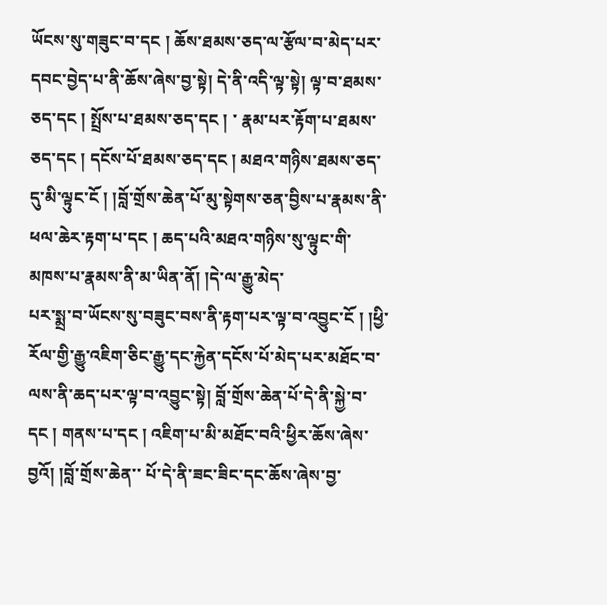ཡོངས་སུ་གཟུང་བ་དང ། ཆོས་ཐམས་ཅད་ལ་རྩོལ་བ་མེད་པར་དབང་བྱེད་པ་ནི་ཆོས་ཞེས་བྱ་སྟེ། དེ་ནི་འདི་ལྟ་སྟེ། ལྟ་བ་ཐམས་ཅད་དང ། སྤྲོས་པ་ཐམས་ཅད་དང ། ་ རྣམ་པར་རྟོག་པ་ཐམས་ཅད་དང ། དངོས་པོ་ཐམས་ཅད་དང ། མཐའ་གཉིས་ཐམས་ཅད་དུ་མི་ལྟུང་ངོ ། །བློ་གྲོས་ཆེན་པོ་མུ་སྟེགས་ཅན་བྱིས་པ་རྣམས་ནི་ཕལ་ཆེར་རྟག་པ་དང ། ཆད་པའི་མཐའ་གཉིས་སུ་ལྟུང་གི་མཁས་པ་རྣམས་ནི་མ་ཡིན་ནོ། །དེ་ལ་རྒྱུ་མེད་
པར་སྨྲ་བ་ཡོངས་སུ་བཟུང་བས་ནི་རྟག་པར་ལྟ་བ་འབྱུང་ངོ ། །ཕྱི་རོལ་གྱི་རྒྱུ་འཇིག་ཅིང་རྒྱུ་དང་རྐྱེན་དངོས་པོ་མེད་པར་མཐོང་བ་ལས་ནི་ཆད་པར་ལྟ་བ་འབྱུང་སྟེ། བློ་གྲོས་ཆེན་པོ་དེ་ནི་སྐྱེ་བ་དང ། གནས་པ་དང ། འཇིག་པ་མི་མཐོང་བའི་ཕྱིར་ཆོས་ཞེས་བྱའོ། །བློ་གྲོས་ཆེན་་ པོ་དེ་ནི་ཟང་ཟིང་དང་ཆོས་ཞེས་བྱ་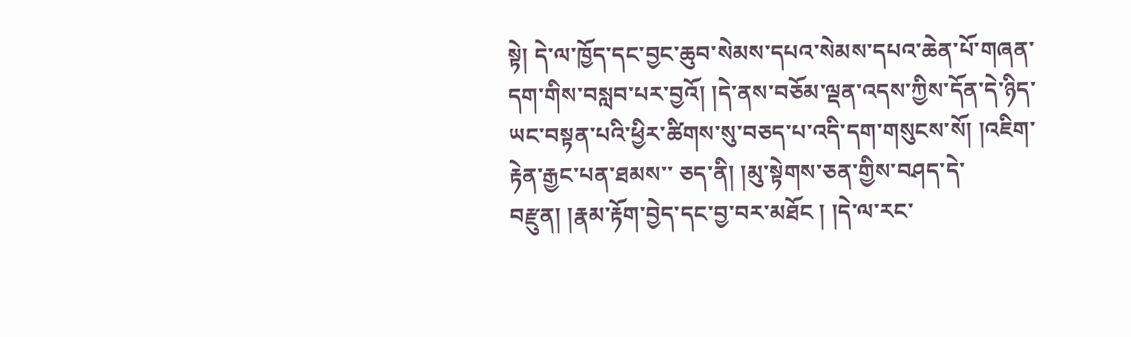སྟེ། དེ་ལ་ཁྱོད་དང་བྱང་ཆུབ་སེམས་དཔའ་སེམས་དཔའ་ཆེན་པོ་གཞན་དག་གིས་བསླབ་པར་བྱའོ། །དེ་ནས་བཅོམ་ལྡན་འདས་ཀྱིས་དོན་དེ་ཉིད་ཡང་བསྟན་པའི་ཕྱིར་ཚིགས་སུ་བཅད་པ་འདི་དག་གསུངས་སོ། །འཇིག་རྟེན་རྒྱང་པན་ཐམས་་ ཅད་ནི། །མུ་སྟེགས་ཅན་གྱིས་བཤད་དེ་བརྫུན། །རྣམ་རྟོག་བྱེད་དང་བྱ་བར་མཐོང ། །དེ་ལ་རང་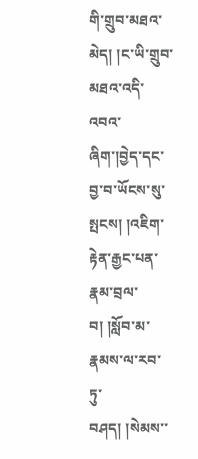གི་གྲུབ་མཐའ་མེད། །ང་ཡི་གྲུབ་མཐའ་འདི་འབའ་ཞིག་།བྱེད་དང་བྱ་བ་ཡོངས་སུ་སྤངས། །འཇིག་རྟེན་རྒྱང་པན་རྣམ་བྲལ་བ། །སློབ་མ་རྣམས་ལ་རབ་ཏུ་བཤད། །སེམས་་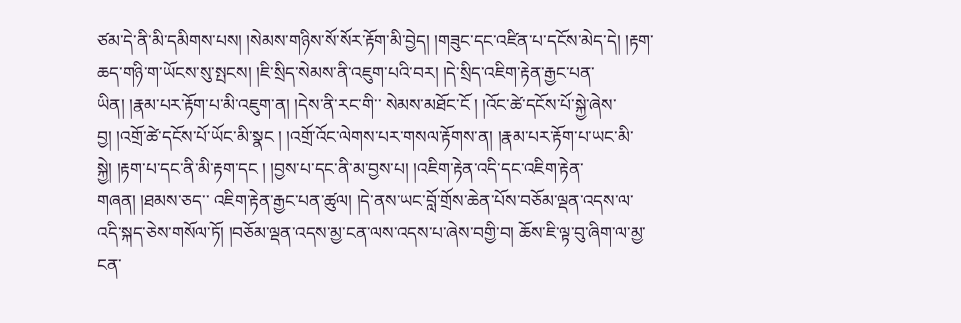ཙམ་དེ་ནི་མི་དམིགས་པས། །སེམས་གཉིས་སོ་སོར་རྟོག་མི་བྱེད། །གཟུང་དང་འཛིན་པ་དངོས་མེད་དེ། །རྟག་ཆད་གཉི་ག་ཡོངས་སུ་སྤངས། །ཇི་སྲིད་སེམས་ནི་འཇུག་པའི་བར། །དེ་སྲིད་འཇིག་རྟེན་རྒྱང་པན་ཡིན། །རྣམ་པར་རྟོག་པ་མི་འཇུག་ན། །དེས་ནི་རང་གི་་ སེམས་མཐོང་ངོ ། །འོང་ཚེ་དངོས་པོ་སྐྱེ་ཞེས་བྱ། །འགྲོ་ཚེ་དངོས་པོ་ཡོང་མི་སྣང ། །འགྲོ་འོང་ལེགས་པར་གསལ་རྟོགས་ན། །རྣམ་པར་རྟོག་པ་ཡང་མི་སྐྱེ། །རྟག་པ་དང་ནི་མི་རྟག་དང ། །བྱས་པ་དང་ནི་མ་བྱས་པ། །འཇིག་རྟེན་འདི་དང་འཇིག་རྟེན་གཞན། །ཐམས་ཅད་་ འཇིག་རྟེན་རྒྱང་པན་ཚུལ། །དེ་ནས་ཡང་བློ་གྲོས་ཆེན་པོས་བཅོམ་ལྡན་འདས་ལ་འདི་སྐད་ཅེས་གསོལ་ཏོ། །བཅོམ་ལྡན་འདས་མྱ་ངན་ལས་འདས་པ་ཞེས་བགྱི་བ། ཆོས་ཇི་ལྟ་བུ་ཞིག་ལ་མྱ་ངན་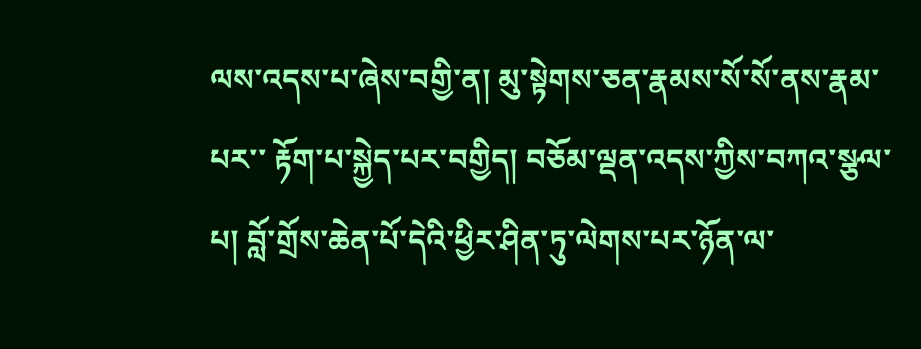ལས་འདས་པ་ཞེས་བགྱི་ན། མུ་སྟེགས་ཅན་རྣམས་སོ་སོ་ནས་རྣམ་པར་་ རྟོག་པ་སྐྱེད་པར་བགྱིད། བཅོམ་ལྡན་འདས་ཀྱིས་བཀའ་སྩལ་པ། བློ་གྲོས་ཆེན་པོ་དེའི་ཕྱིར་ཤིན་ཏུ་ལེགས་པར་ཉོན་ལ་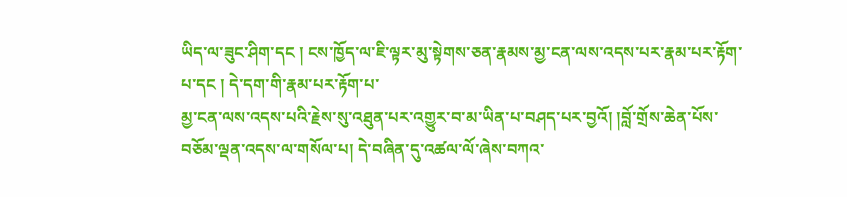ཡིད་ལ་ཟུང་ཤིག་དང ། ངས་ཁྱོད་ལ་ཇི་ལྟར་མུ་སྟེགས་ཅན་རྣམས་མྱ་ངན་ལས་འདས་པར་རྣམ་པར་རྟོག་པ་དང ། དེ་དག་གི་རྣམ་པར་རྟོག་པ་
མྱ་ངན་ལས་འདས་པའི་རྗེས་སུ་འཐུན་པར་འགྱུར་བ་མ་ཡིན་པ་བཤད་པར་བྱའོ། །བློ་གྲོས་ཆེན་པོས་བཅོམ་ལྡན་འདས་ལ་གསོལ་པ། དེ་བཞིན་དུ་འཚལ་ལོ་ཞེས་བཀའ་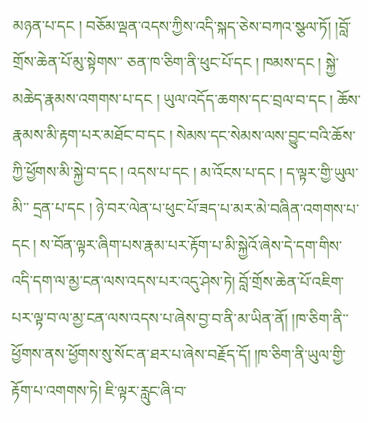མཉན་པ་དང ། བཅོམ་ལྡན་འདས་ཀྱིས་འདི་སྐད་ཅེས་བཀའ་སྩལ་ཏོ། །བློ་གྲོས་ཆེན་པོ་མུ་སྟེགས་་ ཅན་ཁ་ཅིག་ནི་ཕུང་པོ་དང ། ཁམས་དང ། སྐྱེ་མཆེད་རྣམས་འགགས་པ་དང ། ཡུལ་འདོད་ཆགས་དང་བྲལ་བ་དང ། ཆོས་རྣམས་མི་རྟག་པར་མཐོང་བ་དང ། སེམས་དང་སེམས་ལས་བྱུང་བའི་ཆོས་ཀྱི་ཕྱོགས་མི་སྐྱེ་བ་དང ། འདས་པ་དང ། མ་འོངས་པ་དང ། ད་ལྟར་གྱི་ཡུལ་མི་་ དྲན་པ་དང ། ཉེ་བར་ལེན་པ་ཕུང་པོ་ཟད་པ་མར་མེ་བཞིན་འགགས་པ་དང ། ས་བོན་ལྟར་ཞིག་པས་རྣམ་པར་རྟོག་པ་མི་སྐྱེའོ་ཞེས་དེ་དག་གིས་འདི་དག་ལ་མྱ་ངན་ལས་འདས་པར་འདུ་ཤེས་ཏེ། བློ་གྲོས་ཆེན་པོ་འཇིག་པར་ལྟ་བ་ལ་མྱ་ངན་ལས་འདས་པ་ཞེས་བྱ་བ་ནི་མ་ཡིན་ནོ། །ཁ་ཅིག་ནི་་ ཕྱོགས་ནས་ཕྱོགས་སུ་སོང་ན་ཐར་པ་ཞེས་བརྗོད་དོ། །ཁ་ཅིག་ནི་ཡུལ་གྱི་རྟོག་པ་འགགས་ཏེ། ཇི་ལྟར་རླུང་ཞི་བ་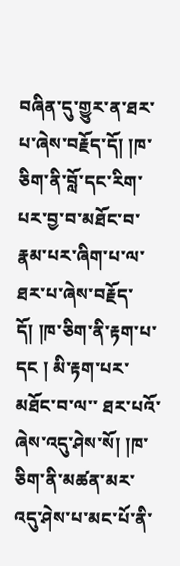བཞིན་དུ་གྱུར་ན་ཐར་པ་ཞེས་བརྗོད་དོ། །ཁ་ཅིག་ནི་བློ་དང་རིག་པར་བྱ་བ་མཐོང་བ་རྣམ་པར་ཞིག་པ་ལ་ཐར་པ་ཞེས་བརྗོད་དོ། །ཁ་ཅིག་ནི་རྟག་པ་དང ། མི་རྟག་པར་མཐོང་བ་ལ་་ ཐར་པའོ་ཞེས་འདུ་ཤེས་སོ། །ཁ་ཅིག་ནི་མཚན་མར་འདུ་ཤེས་པ་མང་པོ་ནི་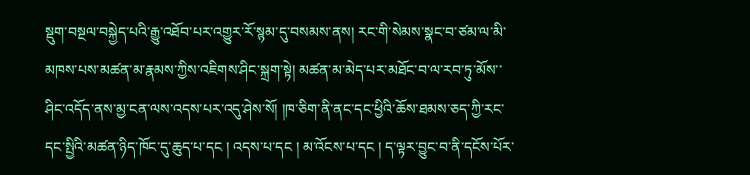སྡུག་བསྔལ་བསྐྱེད་པའི་རྒྱུ་འཐོབ་པར་འགྱུར་རོ་སྙམ་དུ་བསམས་ནས། རང་གི་སེམས་སྣང་བ་ཙམ་ལ་མི་མཁས་པས་མཚན་མ་རྣམས་ཀྱིས་འཇིགས་ཤིང་སྐྲག་སྟེ། མཚན་མ་མེད་པར་མཐོང་བ་ལ་རབ་ཏུ་མོས་་ ཤིང་འདོད་ནས་མྱ་ངན་ལས་འདས་པར་འདུ་ཤེས་སོ། །ཁ་ཅིག་ནི་ནང་དང་ཕྱིའི་ཆོས་ཐམས་ཅད་ཀྱི་རང་དང་སྤྱིའི་མཚན་ཉིད་ཁོང་དུ་ཆུད་པ་དང ། འདས་པ་དང ། མ་འོངས་པ་དང ། ད་ལྟར་བྱུང་བ་ནི་དངོས་པོར་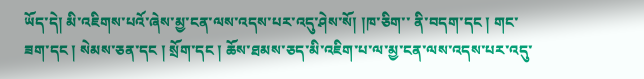ཡོད་དེ། མི་འཇིགས་པའོ་ཞེས་མྱ་ངན་ལས་འདས་པར་འདུ་ཤེས་སོ། །ཁ་ཅིག་་ ནི་བདག་དང ། གང་ཟག་དང ། སེམས་ཅན་དང ། སྲོག་དང ། ཆོས་ཐམས་ཅད་མི་འཇིག་པ་ལ་མྱ་ངན་ལས་འདས་པར་འདུ་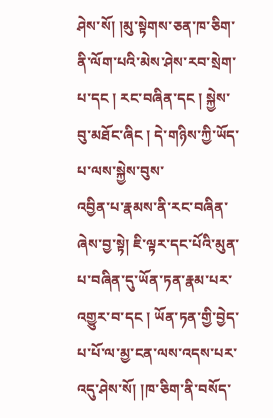ཤེས་སོ། །མུ་སྟེགས་ཅན་ཁ་ཅིག་ནི་ལོག་པའི་མེས་ཤེས་རབ་སྲེག་པ་དང ། རང་བཞིན་དང ། སྐྱེས་བུ་མཐོང་ཞིང ། དེ་གཉིས་ཀྱི་ཡོད་པ་ལས་སྐྱེས་བུས་
འབྱིན་པ་རྣམས་ནི་རང་བཞིན་ཞེས་བྱ་སྟེ། ཇི་ལྟར་དང་པོའི་མུན་པ་བཞིན་དུ་ཡོན་ཏན་རྣམ་པར་འགྱུར་བ་དང ། ཡོན་ཏན་གྱི་བྱེད་པ་པོ་ལ་མྱ་ངན་ལས་འདས་པར་འདུ་ཤེས་སོ། །ཁ་ཅིག་ནི་བསོད་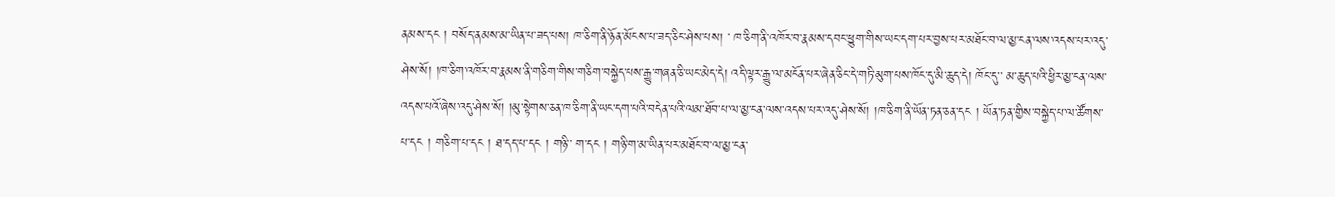ནམས་དང ། བསོད་ནམས་མ་ཡིན་པ་ཟད་པས། ཁ་ཅིག་ནི་ཉོན་མོངས་པ་ཟད་ཅིང་ཤེས་པས། ་ ཁ་ཅིག་ནི་འཁོར་བ་རྣམས་དབང་ཕྱུག་གིས་ཡང་དག་པར་བྱས་པར་མཐོང་བ་ལ་མྱ་ངན་ལས་འདས་པར་འདུ་ཤེས་སོ། །ཁ་ཅིག་འཁོར་བ་རྣམས་ནི་གཅིག་གིས་གཅིག་བསྐྱེད་པས་རྒྱུ་གཞན་ཅི་ཡང་མེད་དེ། འདི་ལྟར་རྒྱུ་ལ་མངོན་པར་ཞེན་ཅིང་དེ་གཏི་མུག་པས་ཁོང་དུ་མི་ཆུད་དེ། ཁོང་དུ་་ མ་ཆུད་པའི་ཕྱིར་མྱ་ངན་ལས་འདས་པའོ་ཞེས་འདུ་ཤེས་སོ། །མུ་སྟེགས་ཅན་ཁ་ཅིག་ནི་ཡང་དག་པའི་བདེན་པའི་ལམ་ཐོབ་པ་ལ་མྱ་ངན་ལས་འདས་པར་འདུ་ཤེས་སོ། །ཁ་ཅིག་ནི་ཡོན་ཏན་ཅན་དང ། ཡོན་ཏན་གྱིས་བསྐྱེད་པ་ལ་ཚོགས་པ་དང ། གཅིག་པ་དང ། ཐ་དད་པ་དང ། གཉི་་ ག་དང ། གཉི་ག་མ་ཡིན་པར་མཐོང་བ་ལ་མྱ་ངན་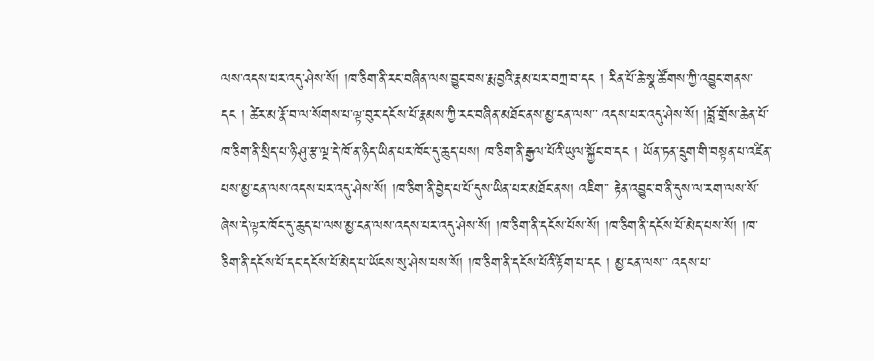ལས་འདས་པར་འདུ་ཤེས་སོ། །ཁ་ཅིག་ནི་རང་བཞིན་ལས་བྱུང་བས་རྨ་བྱའི་རྣམ་པར་བཀྲ་བ་དང ། རིན་པོ་ཆེ་སྣ་ཚོགས་ཀྱི་འབྱུང་གནས་དང ། ཚེར་མ་རྣོ་བ་ལ་སོགས་པ་ལྟ་བུར་དངོས་པོ་རྣམས་ཀྱི་རང་བཞིན་མཐོང་ནས་མྱ་ངན་ལས་་ འདས་པར་འདུ་ཤེས་སོ། །བློ་གྲོས་ཆེན་པོ་ཁ་ཅིག་ནི་སྲིད་པ་ཉི་ཤུ་རྩ་ལྔ་དེ་ཁོ་ན་ཉིད་ཡིན་པར་ཁོང་དུ་ཆུད་པས། ཁ་ཅིག་ནི་རྒྱལ་པོའི་ཡུལ་སྐྱོང་བ་དང ། ཡོན་ཏན་དྲུག་གི་བསྟན་པ་འཛིན་པས་མྱ་ངན་ལས་འདས་པར་འདུ་ཤེས་སོ། །ཁ་ཅིག་ནི་བྱེད་པ་པོ་དུས་ཡིན་པར་མཐོང་ནས། འཇིག་་ རྟེན་འབྱུང་བ་ནི་དུས་ལ་རག་ལས་སོ་ཞེས་དེ་ལྟར་ཁོང་དུ་ཆུད་པ་ལས་མྱ་ངན་ལས་འདས་པར་འདུ་ཤེས་སོ། །ཁ་ཅིག་ནི་དངོས་པོས་སོ། །ཁ་ཅིག་ནི་དངོས་པོ་མེད་པས་སོ། །ཁ་ཅིག་ནི་དངོས་པོ་དང་དངོས་པོ་མེད་པ་ཡོངས་སུ་ཤེས་པས་སོ། །ཁ་ཅིག་ནི་དངོས་པོའི་རྟོག་པ་དང ། མྱ་ངན་ལས་་ འདས་པ་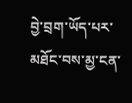བྱེ་བྲག་ཡོད་པར་མཐོང་བས་མྱ་ངན་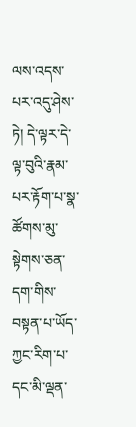ལས་འདས་པར་འདུ་ཤེས་ཏེ། དེ་ལྟར་དེ་ལྟ་བུའི་རྣམ་པར་རྟོག་པ་སྣ་ཚོགས་མུ་སྟེགས་ཅན་དག་གིས་བསྟན་པ་ཡོད་ཀྱང་རིག་པ་དང་མི་ལྡན་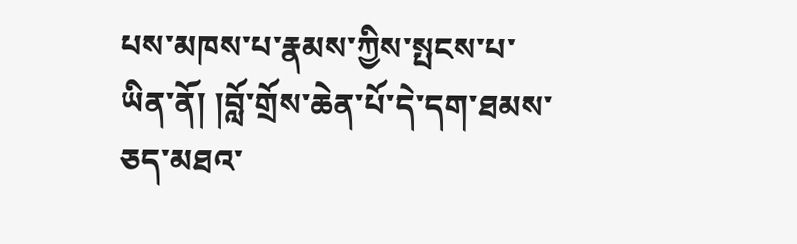པས་མཁས་པ་རྣམས་ཀྱིས་སྤངས་པ་ཡིན་ནོ། །བློ་གྲོས་ཆེན་པོ་དེ་དག་ཐམས་ཅད་མཐའ་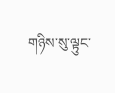གཉིས་སུ་ལྟུང་